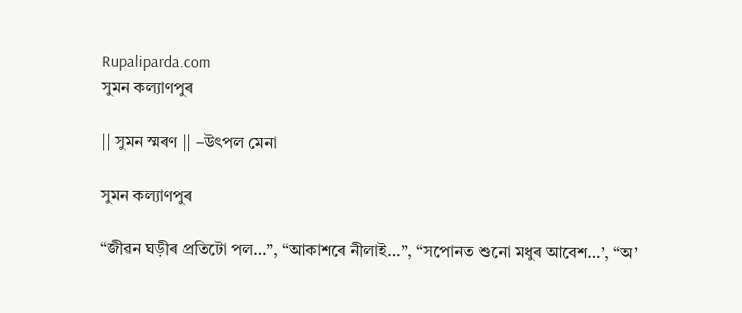Rupaliparda.com
সুমন কল্যাণপুৰ

|| সুমন স্মৰণ || –উৎপল মেনা

সুমন কল্যাণপুৰ

“জীৱন ঘড়ীৰ প্ৰতিটো পল…”, “আকাশৰে নীলাই…”, “সপোনত শুনো মধুৰ আবেশ…’, “অ’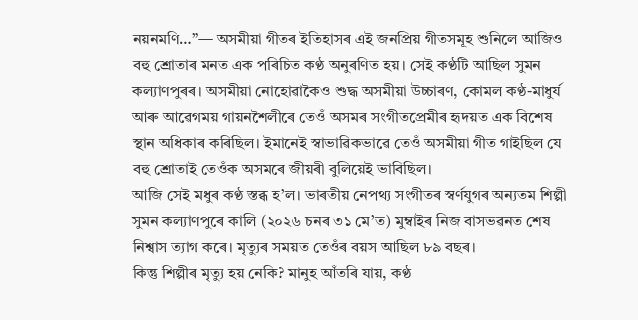নয়নমণি…”— অসমীয়া গীতৰ ইতিহাসৰ এই জনপ্ৰিয় গীতসমূহ শুনিলে আজিও বহু শ্ৰোতাৰ মনত এক পৰিচিত কণ্ঠ অনুৰণিত হয়। সেই কণ্ঠটি আছিল সুমন কল্যাণপুৰৰ। অসমীয়া নোহোৱাকৈও শুদ্ধ অসমীয়া উচ্চাৰণ, কোমল কণ্ঠ-মাধুৰ্য আৰু আৱেগময় গায়নশৈলীৰে তেওঁ অসমৰ সংগীতপ্ৰেমীৰ হৃদয়ত এক বিশেষ স্থান অধিকাৰ কৰিছিল। ইমানেই স্বাভাৱিকভাৱে তেওঁ অসমীয়া গীত গাইছিল যে বহু শ্ৰোতাই তেওঁক অসমৰে জীয়ৰী বুলিয়েই ভাবিছিল।
আজি সেই মধুৰ কণ্ঠ স্তব্ধ হ’ল। ভাৰতীয় নেপথ্য সংগীতৰ স্বৰ্ণযুগৰ অন্যতম শিল্পী সুমন কল্যাণপুৰে কালি (২০২৬ চনৰ ৩১ মে’ত) মুম্বাইৰ নিজ বাসভৱনত শেষ নিশ্বাস ত্যাগ কৰে। মৃত্যুৰ সময়ত তেওঁৰ বয়স আছিল ৮৯ বছৰ।
কিন্তু শিল্পীৰ মৃত্যু হয় নেকি? মানুহ আঁতৰি যায়, কণ্ঠ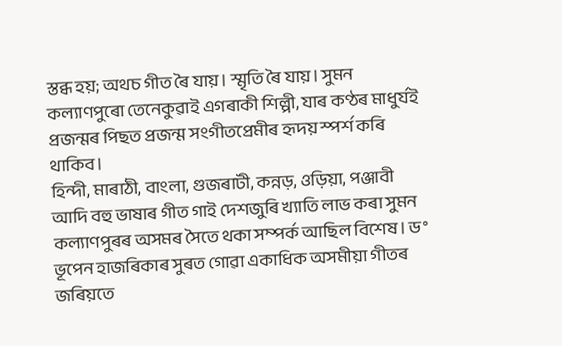স্তব্ধ হয়; অথচ গীত ৰৈ যায়। স্মৃতি ৰৈ যায়। সুমন কল্যাণপুৰো তেনেকুৱাই এগৰাকী শিল্পী, যাৰ কণ্ঠৰ মাধুৰ্যই প্ৰজন্মৰ পিছত প্ৰজন্ম সংগীতপ্ৰেমীৰ হৃদয় স্পৰ্শ কৰি থাকিব।
হিন্দী, মাৰাঠী, বাংলা, গুজৰাটী, কন্নড়, ওড়িয়া, পঞ্জাবী আদি বহু ভাষাৰ গীত গাই দেশজুৰি খ্যাতি লাভ কৰা সুমন কল্যাণপুৰৰ অসমৰ সৈতে থকা সম্পৰ্ক আছিল বিশেষ। ড° ভূপেন হাজৰিকাৰ সুৰত গোৱা একাধিক অসমীয়া গীতৰ জৰিয়তে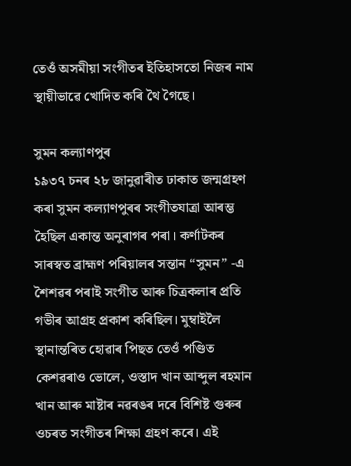তেওঁ অসমীয়া সংগীতৰ ইতিহাসতো নিজৰ নাম স্থায়ীভাৱে খোদিত কৰি থৈ গৈছে।

সুমন কল্যাণপুৰ
১৯৩৭ চনৰ ২৮ জানুৱাৰীত ঢাকাত জন্মগ্ৰহণ কৰা সুমন কল্যাণপুৰৰ সংগীতযাত্ৰা আৰম্ভ হৈছিল একান্ত অনুৰাগৰ পৰা। কৰ্ণাটকৰ সাৰস্বত ব্ৰাহ্মণ পৰিয়ালৰ সন্তান “সুমন” -এ শৈশৱৰ পৰাই সংগীত আৰু চিত্ৰকলাৰ প্ৰতি গভীৰ আগ্ৰহ প্ৰকাশ কৰিছিল। মুম্বাইলৈ স্থানান্তৰিত হোৱাৰ পিছত তেওঁ পণ্ডিত কেশৱৰাও ভোলে, ওস্তাদ খান আব্দুল ৰহমান খান আৰু মাষ্টাৰ নৱৰঙৰ দৰে বিশিষ্ট গুৰুৰ ওচৰত সংগীতৰ শিক্ষা গ্ৰহণ কৰে। এই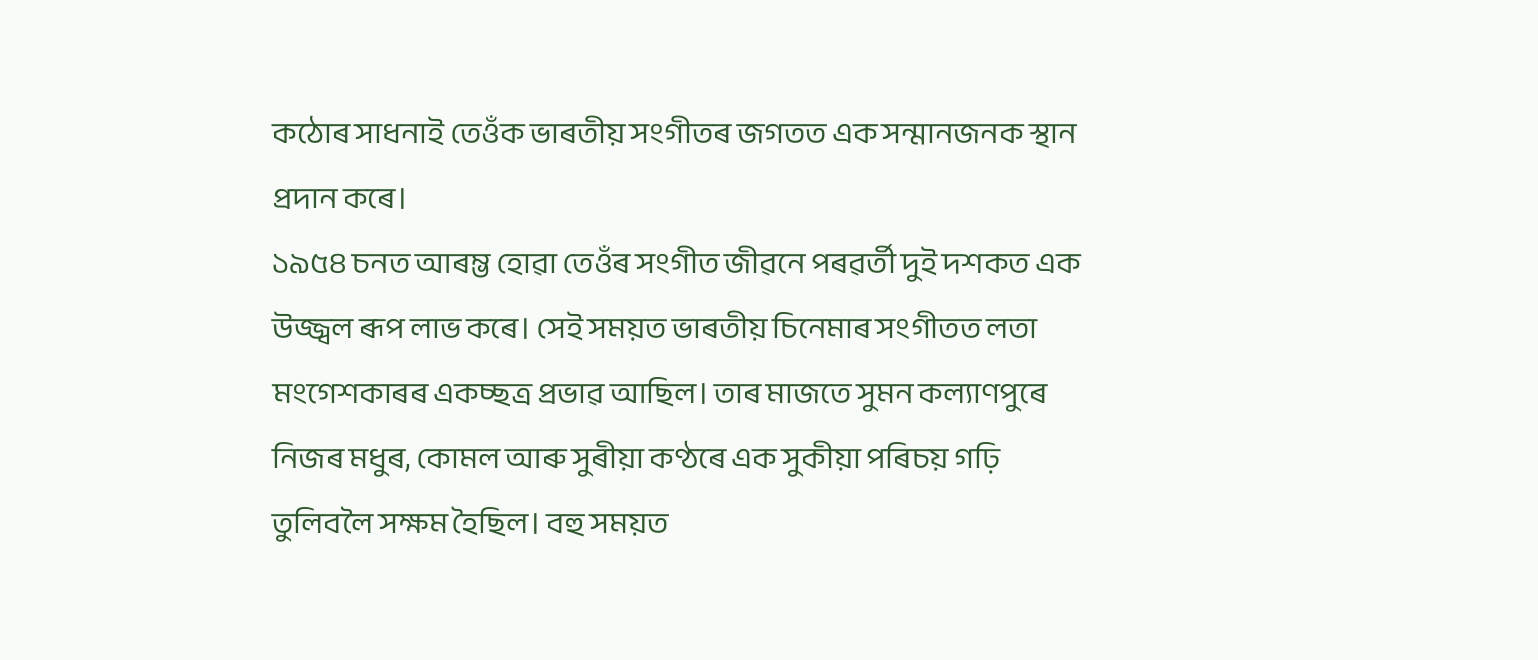কঠোৰ সাধনাই তেওঁক ভাৰতীয় সংগীতৰ জগতত এক সন্মানজনক স্থান প্ৰদান কৰে।
১৯৫৪ চনত আৰম্ভ হোৱা তেওঁৰ সংগীত জীৱনে পৰৱৰ্তী দুই দশকত এক উজ্জ্বল ৰূপ লাভ কৰে। সেই সময়ত ভাৰতীয় চিনেমাৰ সংগীতত লতা মংগেশকাৰৰ একচ্ছত্ৰ প্ৰভাৱ আছিল। তাৰ মাজতে সুমন কল্যাণপুৰে নিজৰ মধুৰ, কোমল আৰু সুৰীয়া কণ্ঠৰে এক সুকীয়া পৰিচয় গঢ়ি তুলিবলৈ সক্ষম হৈছিল। বহু সময়ত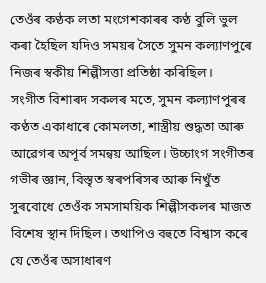তেওঁৰ কণ্ঠক লতা মংগেশকাৰৰ কণ্ঠ বুলি ভুল কৰা হৈছিল যদিও সময়ৰ সৈতে সুমন কল্যাণপুৰে নিজৰ স্বকীয় শিল্পীসত্তা প্ৰতিষ্ঠা কৰিছিল।
সংগীত বিশাৰদ সকলৰ মতে, সুমন কল্যাণপুৰৰ কণ্ঠত একাধাৰে কোমলতা, শাস্ত্ৰীয় শুদ্ধতা আৰু আৱেগৰ অপূৰ্ব সমন্বয় আছিল। উচ্চাংগ সংগীতৰ গভীৰ জ্ঞান, বিস্তৃত স্বৰপৰিসৰ আৰু নিখুঁত সুৰবোধে তেওঁক সমসাময়িক শিল্পীসকলৰ মাজত বিশেষ স্থান দিছিল। তথাপিও বহুতে বিশ্বাস কৰে যে তেওঁৰ অসাধাৰণ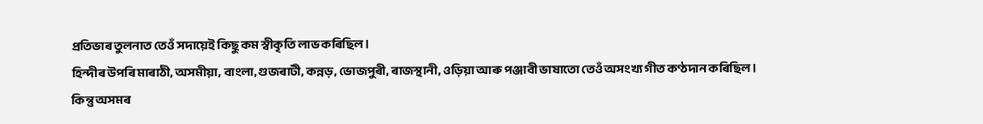প্ৰতিভাৰ তুলনাত তেওঁ সদায়েই কিছু কম স্বীকৃতি লাভ কৰিছিল।
হিন্দীৰ উপৰি মাৰাঠী, অসমীয়া, বাংলা, গুজৰাটী, কন্নড়, ভোজপুৰী, ৰাজস্থানী, ওড়িয়া আৰু পঞ্জাবী ভাষাতো তেওঁ অসংখ্য গীত কণ্ঠদান কৰিছিল।
কিন্তু অসমৰ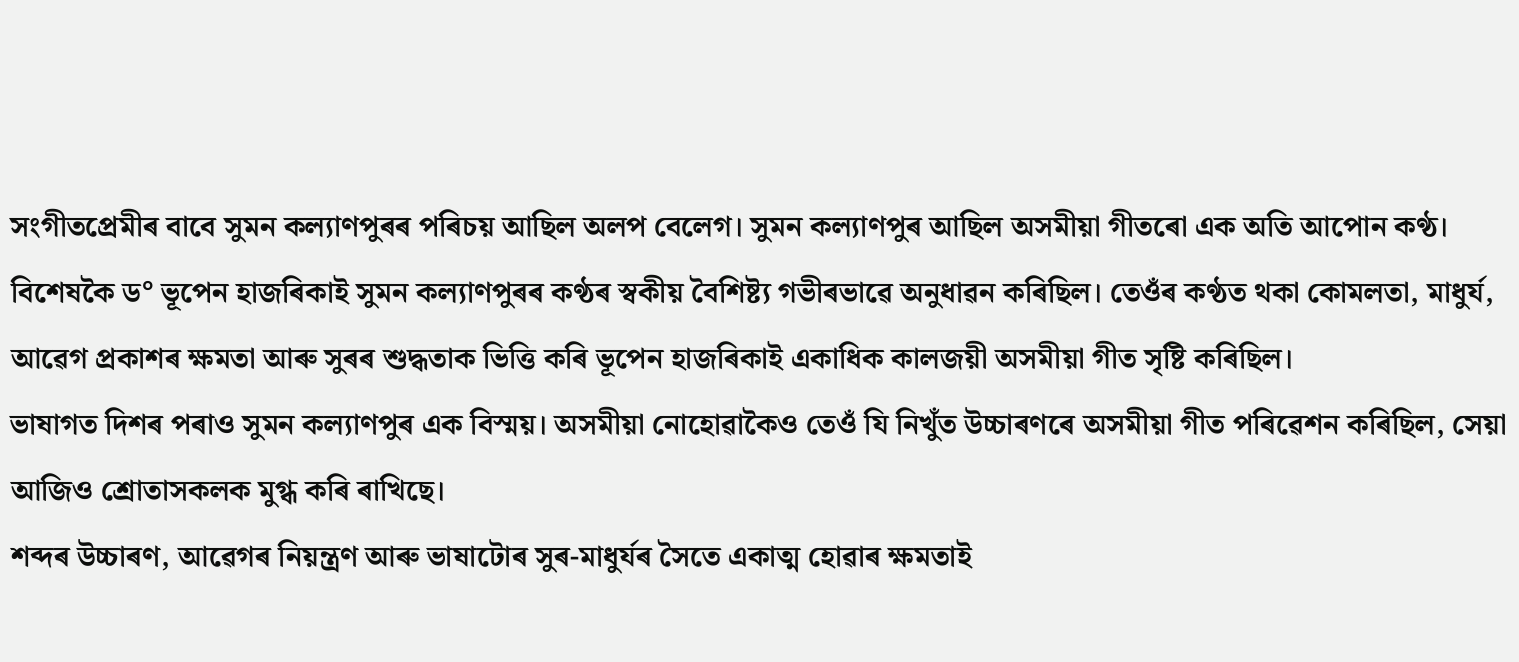সংগীতপ্ৰেমীৰ বাবে সুমন কল্যাণপুৰৰ পৰিচয় আছিল অলপ বেলেগ। সুমন কল্যাণপুৰ আছিল অসমীয়া গীতৰো এক অতি আপোন কণ্ঠ।
বিশেষকৈ ড° ভূপেন হাজৰিকাই সুমন কল্যাণপুৰৰ কণ্ঠৰ স্বকীয় বৈশিষ্ট্য গভীৰভাৱে অনুধাৱন কৰিছিল। তেওঁৰ কণ্ঠত থকা কোমলতা, মাধুৰ্য, আৱেগ প্ৰকাশৰ ক্ষমতা আৰু সুৰৰ শুদ্ধতাক ভিত্তি কৰি ভূপেন হাজৰিকাই একাধিক কালজয়ী অসমীয়া গীত সৃষ্টি কৰিছিল।
ভাষাগত দিশৰ পৰাও সুমন কল্যাণপুৰ এক বিস্ময়। অসমীয়া নোহোৱাকৈও তেওঁ যি নিখুঁত উচ্চাৰণৰে অসমীয়া গীত পৰিৱেশন কৰিছিল, সেয়া আজিও শ্ৰোতাসকলক মুগ্ধ কৰি ৰাখিছে।
শব্দৰ উচ্চাৰণ, আৱেগৰ নিয়ন্ত্ৰণ আৰু ভাষাটোৰ সুৰ-মাধুৰ্যৰ সৈতে একাত্ম হোৱাৰ ক্ষমতাই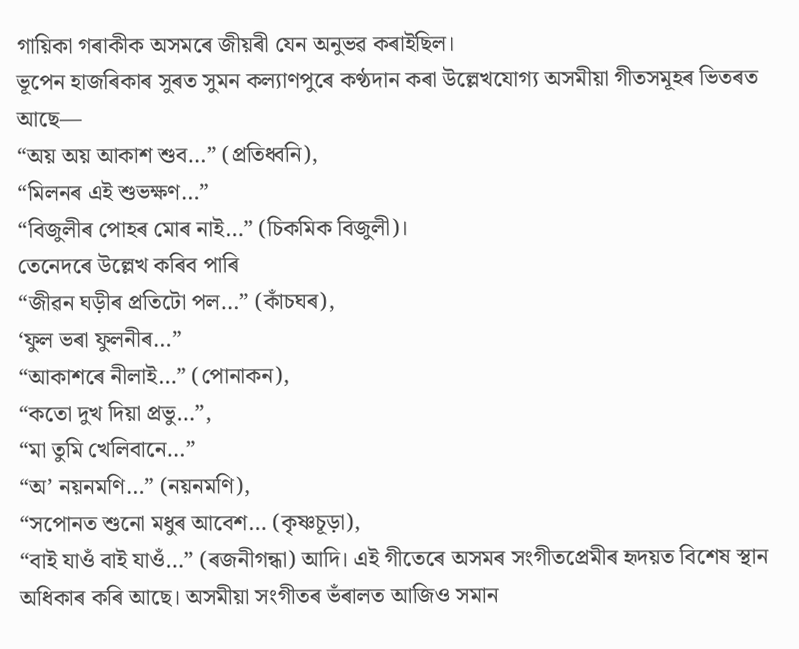গায়িকা গৰাকীক অসমৰে জীয়ৰী যেন অনুভৱ কৰাইছিল।
ভূপেন হাজৰিকাৰ সুৰত সুমন কল্যাণপুৰে কণ্ঠদান কৰা উল্লেখযোগ্য অসমীয়া গীতসমূহৰ ভিতৰত আছে—
“অয় অয় আকাশ শুব…” (প্ৰতিধ্বনি),
“মিলনৰ এই শুভক্ষণ…”
“বিজুলীৰ পোহৰ মোৰ নাই…” (চিকমিক বিজুলী)।
তেনেদৰে উল্লেখ কৰিব পাৰি
“জীৱন ঘড়ীৰ প্ৰতিটো পল…” (কাঁচঘৰ),
‘ফুল ভৰা ফুলনীৰ…”
“আকাশৰে নীলাই…” (পোনাকন),
“কতো দুখ দিয়া প্ৰভু…”,
“মা তুমি খেলিবানে…”
“অ’ নয়নমণি…” (নয়নমণি),
“সপোনত শুনো মধুৰ আবেশ… (কৃষ্ণচূড়া),
“বাই যাওঁ বাই যাওঁ…” (ৰজনীগন্ধা) আদি। এই গীতেৰে অসমৰ সংগীতপ্ৰেমীৰ হৃদয়ত বিশেষ স্থান অধিকাৰ কৰি আছে। অসমীয়া সংগীতৰ ভঁৰালত আজিও সমান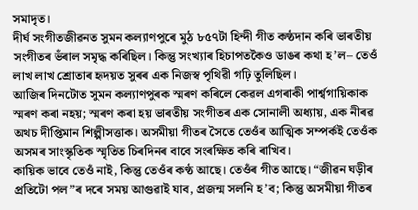সমাদৃত।
দীৰ্ঘ সংগীতজীৱনত সুমন কল্যাণপুৰে মুঠ ৮৫৭টা হিন্দী গীত কণ্ঠদান কৰি ভাৰতীয় সংগীতৰ ভঁৰাল সমৃদ্ধ কৰিছিল। কিন্তু সংখ্যাৰ হিচাপতকৈও ডাঙৰ কথা হ’ল– তেওঁ লাখ লাখ শ্ৰোতাৰ হৃদয়ত সুৰৰ এক নিজস্ব পৃথিৱী গঢ়ি তুলিছিল।
আজিৰ দিনটোত সুমন কল্যাণপুৰক স্মৰণ কৰিলে কেৱল এগৰাকী পাৰ্শ্বগায়িকাক স্মৰণ কৰা নহয়; স্মৰণ কৰা হয় ভাৰতীয় সংগীতৰ এক সোনালী অধ্যায়, এক নীৰৱ অথচ দীপ্তিমান শিল্পীসত্তাক। অসমীয়া গীতৰ সৈতে তেওঁৰ আত্মিক সম্পৰ্কই তেওঁক অসমৰ সাংস্কৃতিক স্মৃতিত চিৰদিনৰ বাবে সংৰক্ষিত কৰি ৰাখিব।
কায়িক ভাবে তেওঁ নাই, কিন্তু তেওঁৰ কণ্ঠ আছে। তেওঁৰ গীত আছে। “জীৱন ঘড়ীৰ প্ৰতিটো পল”ৰ দৰে সময় আগুৱাই যাব, প্ৰজন্ম সলনি হ’ব; কিন্তু অসমীয়া গীতৰ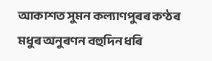আকাশত সুমন কল্যাণপুৰৰ কণ্ঠৰ মধুৰ অনুৰণন বহুদিন ধৰি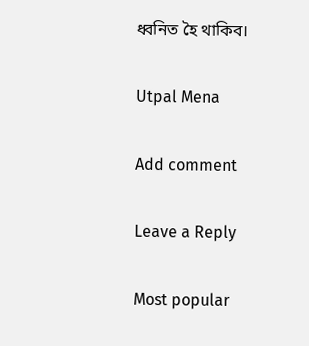ধ্বনিত হৈ থাকিব।

Utpal Mena

Add comment

Leave a Reply

Most popular